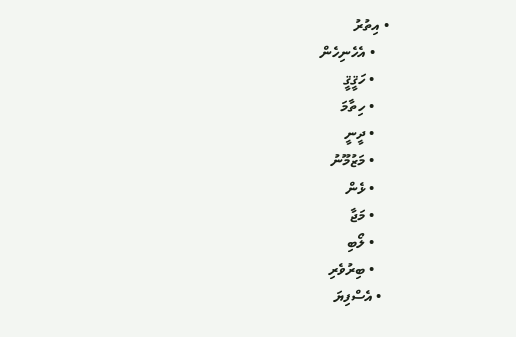• އިތުރު
    • އެހެނިހެން
    • ހަޤީޤީ
    • ހިތާމަ
    • ދީނީ
    • މަޒުމޫނު
    • ޅެން
    • މަޖާ
    • ލޯބި
    • ބިރުވެރި
  • އެސްފިޔަ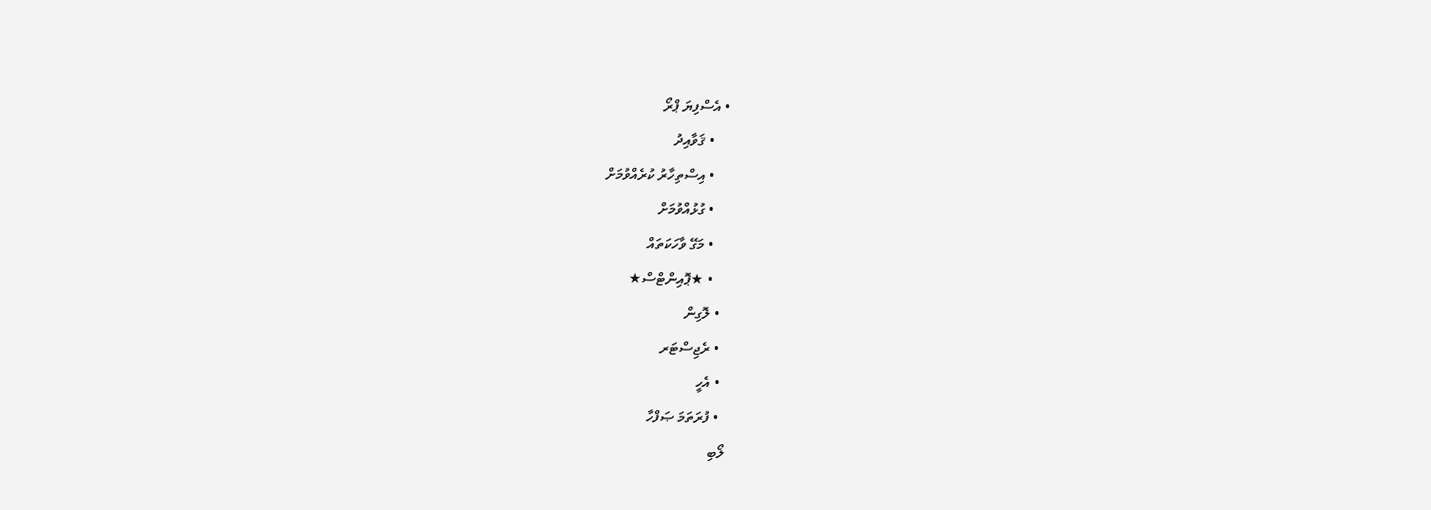• އެސްފިޔަ ޕްރޯ
    • ޤަވާއިދު
    • އިސްތިހާރު ކުރެއްވުމަށް
    • ގުޅުއްވުމަށް
    • މަގޭ ވާހަކަތައް
    • ★ޕޮއިންޓްސް★
  • ލޮގިން
  • ރެޖިސްޓަރ
  • އެހީ
  • ފުރަތަމަ ޞަފްހާ
ލޯބި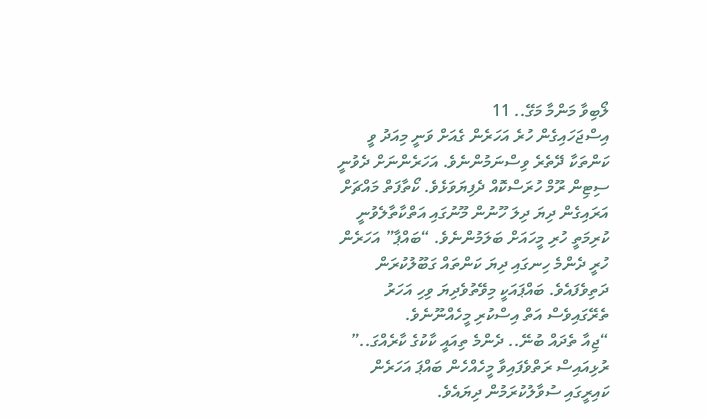ލޯބިވާ މަންމާ މަގޭ.. 11
އިސްޖަހައިގެން ހުރެ އަހަރެން ގެއަށް ވަނީ މިއަދު ވީ ކަންތަކާ ދޭތެރެ ވިސްނަމުންނެވެ. އަހަރެންނަށް ދެވުނީ ސިޓިން ރޫމް ހުރަސްކޮއް ދެފިޔަވަޅެވެ. ކޯތާފަތް މައްޗަށް އަރައިގެން ދިޔަ ދިލަ ހޫނުން މޫނުގައި އަތްކާތާލެވުނީ ކުރިމަތީ ހުރި މީހައަށް ބަލަމުންނެވެ. “ބައްޕާ” އަހަރެން ހުރީ ދެންމެ ހިނގައި ދިޔަ ކަންތައް ގަބޫލުކުރަން ދަތިވެފައެވެ. ބައްޕައަކީ މިވޭތުވެދިޔަ ވިހި އަހަރު ތެރޭގައިވެސް އަތް އިސްކުރި މީހެއްނޫނެވެ.
“ޖިއާ ތެދައް ބުނޭ.. ދެންމެ ތިއައީ ކާކުގެ ކާރެއްގަ..” ރުޅިއައިސް ރަތްވެފައިވާ މީހެއްހެން ބައްޕަ އަހަރެން ކައިރީގައި ސުވާލުކުރަމުން ދިޔައެވެ.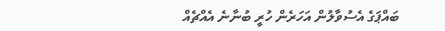ބައްޕަގެ އެސުވާލުން އަހަރެން ހުރީ ބުނާނެ އެއްޗެއް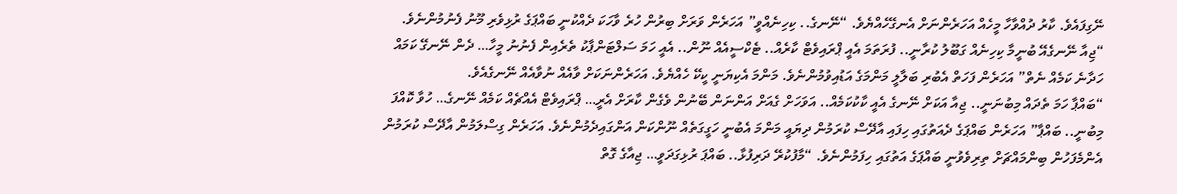ނޭގިފައެވެ. ކާރު ދުއްވާހާ މީހެއް އަހަރެންނަށް އެނގޭހެއްޔެވެ. “ނޭނގެ.. ކިހިނެއްވީ” އަހަރެން ވަރަށް ބިރުން ހުރެ ވާހަކަ ދެއްކުނީ ބައްޕަގެ ރުޅިވެރި މޫނު ފެނުމުންނެވެ. “ޖިއާ ނޭނގެއޭ ބުނީމާ ކިހިނެއް ގަބޫލު ކުރާނީ.. ފުރަތަމަ އެއީ ޕްރައިވެޓް ކާރެއް.. ޓެކްސީއެއް ނޫން.. އެއީ ހަމަ ސަލްޓަންޕާކު ތެރެއިން ފެނުނު މީހާ… ދެން ނޭނގޭ ކަމައް ހަދާނެ ކަމެއް ނެތް” އަހަރެން ފަހަތް އެބުރި ބަލާލީ މަންމަގެ އަޑުއިވުމުންނެވެ. މަންމަ އެކިޔަނީ ކީކޭ ހެއްޔެވެ. އަހަރެންނަކަށް ވާއެއް ނުވާއެއް ނޭނގެއެވެ.
“ބައްޕާ ހަމަ ތެދައް މިބުނަނީ.. ޖިއާ އަކަށް ނޭނގެ އެއީ ކާކުކަމެއް.. އަވަހަށް ގެއަށް އަންނަން ބޭނުން ވެގެން ކާރަށް އެރީ… ޕްރައިވެޓް އެއްޗެއް ކަމެއް ނޭނގެ… ހުވާ ކޮއްފަ މިބުނީ.. ބައްޕާ” އަހަރެން ބައްޕަގެ ދެއަތުގައި ހިފައި އާދޭސް ކުރަމުން ދިޔައީ މަންމަ އެބުނީ ހަގީގަތެއް ނޫންކަން އަންގައިދެމުންނެވެ. އަހަރެން ގިސްލަމުން އާދޭސް ކުރަމުން އެންމެފަހުން ބިންމައްޗަށް ތިރިވެވުނީ ބައްޕަގެ އަތުގައި ހިފަމުންނެވެ. “މާފުކުރޭ ދަރިފުޅާ.. ބައްޕަ ރުޅިގަދަވީ… ޖިއާގެ ގޮތް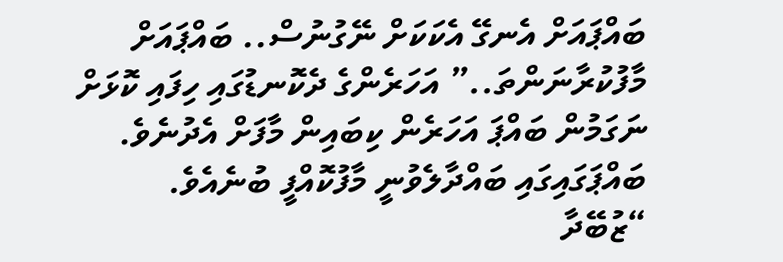ބައްޕައަށް އެނގޭ އެކަކަށް ނޭގުނުސް.. ބައްޕައަށް މާފުކުރާނަންތަ..” އަހަރެންގެ ދެކޮނޑުގައި ހިފައި ކޮޅަށް ނަގަމުން ބައްޕަ އަހަރެން ކިބައިން މާފަށް އެދުނެވެ. ބައްޕަގައިގައި ބައްދާލެވުނީ މާފުކޮއްފީ ބުނެއެވެ.
“ޒުބޭދާ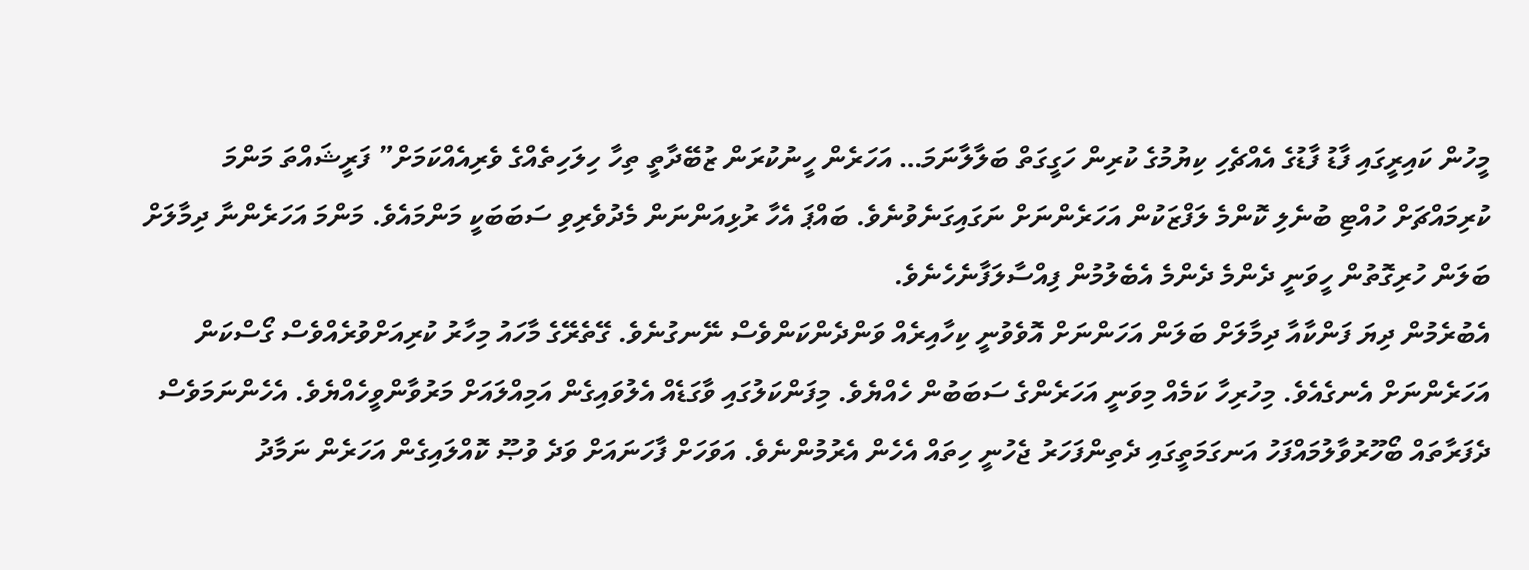މީހުން ކައިރީގައި ފާޑު ފާޑުގެ އެއްޗެހި ކިޔުމުގެ ކުރިން ހަގީގަތް ބަލާލާނަމަ… އަހަރެން ހީނުކުރަން ޒުބޭދާތީ ތިހާ ހިލަހިތެއްގެ ވެރިއެއްކަމަށް” ފަރީޝައްތަ މަންމަ ކުރިމައްޗަށް ހުއްޓި ބުނެލި ކޮންމެ ލަފްޒަކުން އަހަރެންނަށް ނަގައިގަނެވުނެވެ. ބައްޕަ އެހާ ރުޅިއަންނަން މެދުވެރިވި ސަބަބަކީ މަންމައެވެ. މަންމަ އަހަރެންނާ ދިމާލަށް ބަލަން ހުރިގޮތުން ހީވަނީ ދެންމެ ދެންމެ އެބެލުމުން ފިއްސާލަފާނެހެނެވެ.
އެބުރެމުން ދިޔަ ފަންކާއާ ދިމާލަށް ބަލަން އަހަންނަށް އޮވެވުނީ ކިހާއިރެއް ވަންދެންކަންވެސް ނޭނގުނެވެ. ގޭތެރޭގެ މާހައު މިހާރު ކުރިއަށްވުރެއްވެސް ގޯސްކަން އަހަރެންނަށް އެނގެއެވެ. މިހުރިހާ ކަމެއް މިވަނީ އަހަރެންގެ ސަބަބުން ހެއްޔެވެ. މިފަންކަލުގައި ވާގަޑެއް އެލުވައިގެން އަމިއްލައަށް މަރުވާންވީހެއްޔެވެ. އެހެންނަމަވެސް ދެފަރާތައް ބޯހޫރުވާލުމައްފަހު އަނގަމަތީގައި ދެތިންފަހަރު ޖެހުނީ ހިތައް އެހެން އެރުމުންނެވެ. އަވަހަށް ފާހަނައަށް ވަދެ ވުޞޫ ކޮއްލައިގެން އަހަރެން ނަމާދު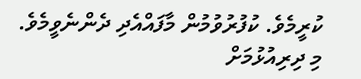ކުރީމެވެ. ކުފުރުވުމުން މާފައްއެދި ދެންނެވީމެވެ. މި ދިރިއުޅުމަށް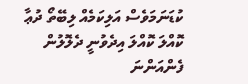ކުޑަނަމަވެސް އަލިކަމެއް ލިބޭތޯ ދުޢާ ކޮއްލަ ކޮއްލަ އިދެވުނީ ދެލޮލުން ފެންއަންނަ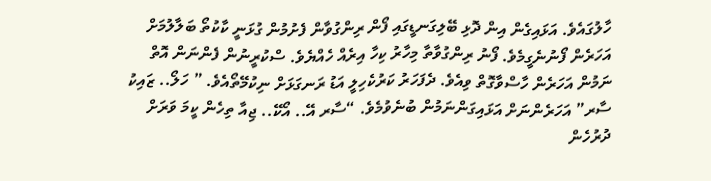ހާލުގައެވެ. އަޅައިގެން އިން ދޮޅި ބޭލިގަނޑީގައި ފޯން ރިންގުވާން ފެށުމުން ގުޅަނީ ކާކުތޯ ބަލާލުމަށް އަހަރެން ފޯނުނެގީމެވެ. ފޯނު ރިންގުވާތާ މިހާރު ކިހާ އިރެއް ހެއްޔެވެ. ސްކުރީނުން ފެންނަން އޮތް ނަމުން އަހަރެން ހާސްވާގޮތް ވިއެވެ. ދެފަހަރު ކަރުކެހިލީ އަޑު ރަނގަޅަށް ނިކުމޭތޯއެވެ. ” ހަލޯ.. ޒައިކު ސާރ” އަހަރެންނަށް އަޅައިގަންނަމުން ބުނެވުމެވެ. “ސާރ އޭ.. އޯކޭ.. ޖިއާ ތިހެން ކީމަ ވަރަށް ދުރުހެން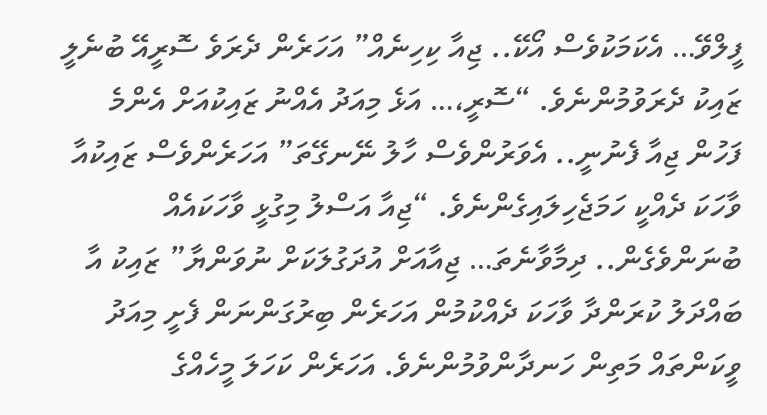ފީލްވޭ… އެކަމަކުވެސް އޯކޭ.. ޖިއާ ކިހިނެއް” އަހަރެން ދެރަވެ ސޮރީއޭ ބުނެލީ ޒައިކު ދެރަވުމުންނެވެ. “ސޮރީ،… އަޅެ މިއަދު އެއްނު ޒައިކުއަށް އެންމެ ފަހުން ޖިއާ ފެނުނީ.. އެވަރުންވެސް ހާލު ނޭނގޭތަ” އަހަރެންވެސް ޒައިކުއާ ވާހަކަ ދެއްކީ ހަމަޖެހިލައިގެންނެވެ. “ޖިއާ އަސްލު މިގުޅީ ވާހަކައެއް ބުނަންވެގެން.. ދިމާވާނެތަ… ޖިއާއަށް އުދަގުލަކަށް ނުވަންޔާ” ޒައިކު އާ ބައްދަލު ކުރަންދާ ވާހަކަ ދެއްކުމުން އަހަރެން ބިރުގަންނަން ފެށީ މިއަދު ވީކަންތައް މަތިން ހަނދާންވުމުންނެވެ. އަހަރެން ކަހަލަ މީހެއްގެ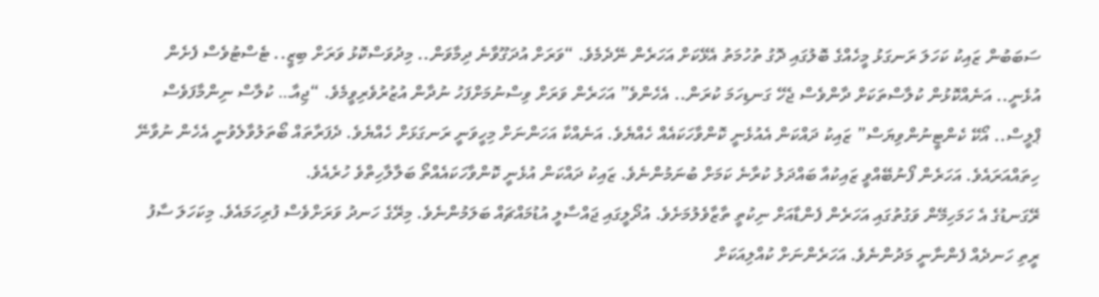ސަބަބުން ޒައިކު ކަހަލަ ރަނގަޅު މީހެއްގެ ބޮލުގައި ދޮގު ތުހުމަތު އެޅޭކަށް އަހަރެން ނޭދެމެވެ. “ވަރަށް އުދަގޫވާނެ ދިމާވަން.. މިދުވަސްކޮޅު ވަރަށް ބިޒީ.. ޓެސްޓުވެސް ފެށެން އުޅެނީ.. އަނެއްކޮޅުން ކުލާސްތަކަށް ދާންވެސް ޖެހޭ ގަނޑިހަމަ ކުރަން.. އެހެންވެ” އަހަރެން ވަރަށް ވިސްނުމަށްފަހު ނުދާން އުޒުރުވެރިވީމެވެ. “ޖިއާ… ކުލާސް ނިންމާފަވެސް ޕްލީސް.. އޯކޭ ކެންޓީނުންވިޔަސް” ޒައިކު ދައްކަން އެއުޅެނީ ކޮންވާހަކައެއް ހެއްޔެވެ. އަނެއްކާ އަހަންނަށް މިހީވަނީ ރަނގަޅަށް ހެއްޔެވެ. ދެފަރާތައް ބޯތަލުވާލެވުނީ އެހެން ނުވާނޭ ހިތައްއަރައެވެ. އަހަރެން ފޯނުބޭއްވީ ޒައިކުއާ ބައްދަލު ކުރާނެ ކަމަށް ބުނަމުންނެވެ. ޒައިކު ދައްކަން އުޅެނީ ކޮންވާހަކައެއްތޯ ބަލާލާހިތްވެ ހުރެއެވެ.
ރޭގަނޑުގެ އެ ހަމަހިމޭން ވަގުތުގައި އަހަރެން ފެންޑާއަށް ނިކުތީ ތާޒާވެލުމަށެވެ. އުދޯލީގައި ޖައްސާލީ އުޑުމައްޗައް ބަލަމުންނެވެ. މިރޭގެ ހަނދު ވަރަށްވެސް ފުރިހަމައެވެ. މިކަހަލަ ސާފު ރީތި ހަނދެއް ފެންނާނީ މަދުންނެވެ. އަހަރެންނަށް ކުއްލިއަކަށް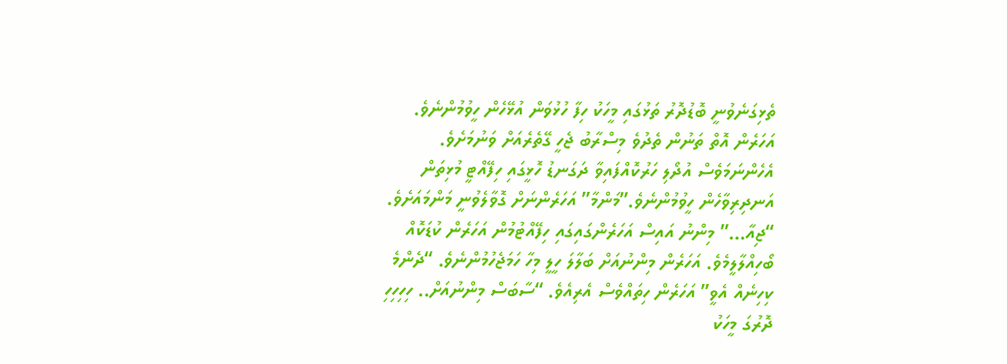ތެޅިގަނެވުނީ ބޮޑުދޮރު ތަޅުގައި މީހަކު ހިފާ ހުޅުވަން އުޅޭހެން ހީވުމުންނެވެ. އަހަރެން އޮތް ތަނުން ތެދުވެ މިސްރާބު ޖެހީ ގޭތެރެއަށް ވަނުމަށެވެ. އެހެންނަމަވެސް އުދޯލި ހަރުކޮއްފައިވާ ދަގަނޑު ހޮޅީގައި ހިފޭއްޓީ މުޅިތަން އަނދިރިވާހެން ހީވުމުންނެވެ.”މަންމާ” އަހަރެންނަށް ގޮވާލެވުނީ މަންމައަށެވެ. “ޖިއާ…” މިންނު އައިސް އަހަރެންގައިގައި ހިފޭއްޓުމުން އަހަރެން ކުޑަކޮއް ބޯހިއްލާލީމެވެ. އަހަރެން މިންނުއަށް ބަލާލަ ހީލީ މިހާ ހަމަޖެހުމުންނެވެ. “ދެންމެ ކިހިނެއް އެވީ” އަހަރެން ހިތައްވެސް އެރިއެވެ. “ސާބަސް މިންނުއަށް.. ހިހިހިހި ދޮރުގަ މީހަކު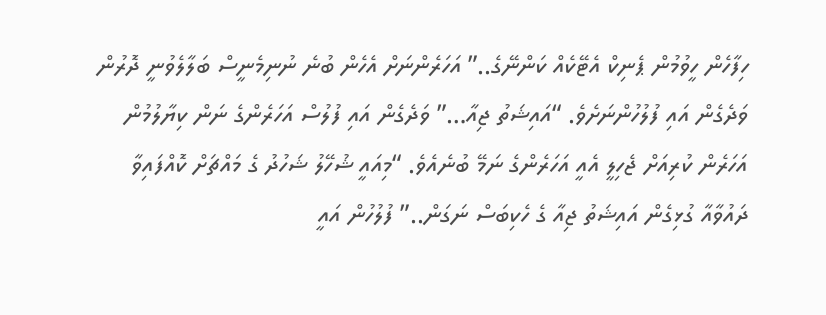ހިފާހެން ހީވުމުން ޕެނިކް އެޓޭކެއް ކަންނޭގެ..” އަހަރެންނަށް އެހެން ބުނެ ނުނިމެނީސް ބަލާލެވުނީ ދޮރުން ވަދެގެން އައި ފުލުހުންނަށެވެ. “އައިޝަތު ޖިއާ…” ވަދެގެން އައި ފުލުސް އަހަރެންގެ ނަން ކިޔާލުމުން އަހަރެން ކުރިއަށް ޖެހިލީ އެއީ އަހަރެންގެ ނަމޭ ބުނެއެވެ. “މިއައީ ޝުހޭލު ޝަހުދު ގެ މައްޗަށް ކޮއްފައިވާ ދައުވާއާ ގުޅިގެން އައިޝަތު ޖިއާ ގެ ހެކިބަސް ނަގަން..” ފުލުހުން އައީ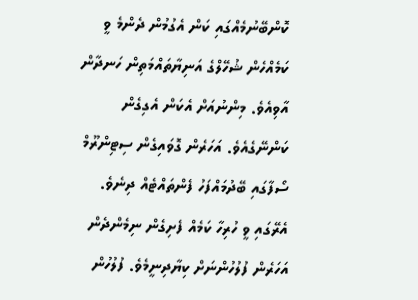ކޮންބޭނުމެއްގައި ކަން އެގުމުން ދެންމެ ވީ ކަމެއްހެން ޝުހޭލްގެ އަނިޔާތައްމަތިން ހަނދާން އާވިއެވެ. މިންނުއަށް އެކަން އެގިގެން ކަންނޭގެއެވެ. އަހަރެން ގޮވައިގެން ސިޓިންރޫމް ސޯފާގައި ބޭދުމައްފަހު ފެންތައްޓެއް ދިނެވެ. އެރޭގައި ވީ ހުރިހާ ކަމެއް ފެށިގެން ނިމެންދެން އަހަރެން ފުލުހުންނަށް ކިޔާދިނީމެވެ. ފުލުހުން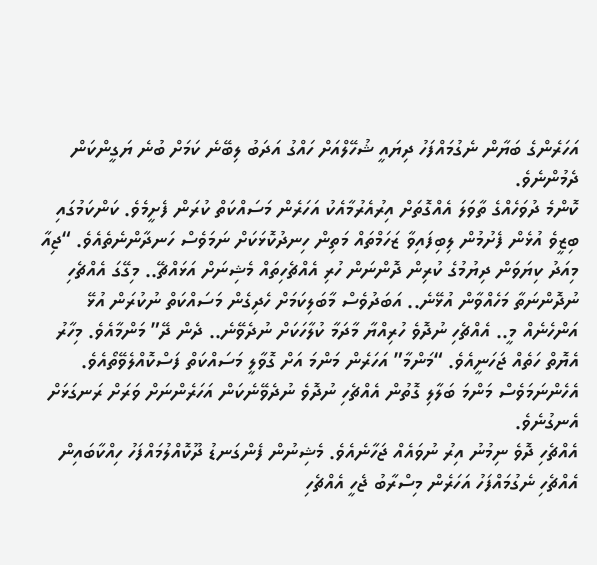އަހަރެންގެ ބަޔާން ނެގުމައްފަހު ދިޔައީ ޝުހޭލްއަށް ހައްގު އަދަބު ލިބޭނެ ކަމަށް ބުނެ ޔަގީންކަން ދެމުންނެވެ.
ކޮންމެ ދުވަހެއްގެ ތާވަލަ އެއްގޮތަށް އިރުއެރުމާއެކު އަހަރެން މަސައްކަތް ކުރަން ފެށީމެވެ. ކަންކަމުގައި ބިޒީވެ އުޅެން ފެށުމުން ލިބިފައިވާ ޒަހަމްތައް މަތިން ހިނދުކޮޅަކަށް ނަމަވެސް ހަނދާންނެތެއެވެ. “ޖިއާ މިއަދު ކިޔަވަން ދިޔުމުގެ ކުރިން ދޮންނަން ހުރި އެއްޗެހިތައް މެޝިނަށް އަޅައްޗޭ.. މިގޭގަ އެއްޗެހި ނުދޮންނަތާ މަހެއްވާން އުޅޭނެ.. އަބަދުވެސް މާބަލިކަމަށް ހެދިގެން މަސައްކަތް ނުކުރަން އުޅޭ އަންހެނެއް މީ.. އެއްޗެހި ނުދޮވެ ހުރިއްޔާ މާދަމާ ކުލާހަކަށް ނުދެވޭނެ.. ދެން ދޭ” މަންމާއެވެ. މިހާރު އެޔޮތް ހަތެއް ޖަހަނީއެވެ. “މަންމާ” އަހަރެން މަންމަ އަށް ގޮވާލީ މަސައްކަތް ފަސްކޮއްލެވޭތޯއެވެ. އެހެންނަމަވެސް މަންމަ ބަލާލި ގޮތުން އެއްޗެހި ނުދޮވެ ނުދެވޭނެކަން އަހަރެންނަށް ވަރަށް ރަނގަޅަށް އެނގުނެވެ.
އެއްޗެހި ދޮވެ ނިމުނު އިރު ނުވައެއް ޖަހާނެއެވެ. މެޝިނުން ފެންގަނޑު ދޫކޮއްލުމައްފަހު ހިއްކާބައިން އެއްޗެހި ނެގުމައްފަހު އަހަރެން މިސްރާބު ޖެހީ އެއްޗެހި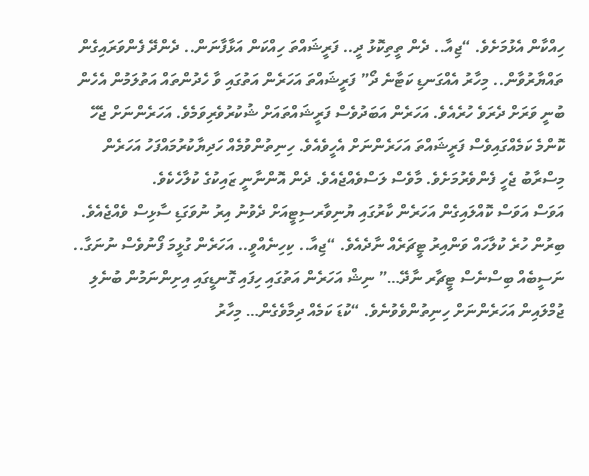ހިއްކާން އެޅުމަށެވެ. “ޖިއާ.. ދެން ތީތިކޮޅު ދީ.. ފަރީޝައްތަ ހިއްކަން އަޅާފާނަން.. ދެންދޭ ފެންވަރައިގެން ތައްޔާރުވާން.. މިހާރު އެއްގަނޑި ކަޓާނެ ދޯ” ފަރީޝައްތަ އަހަރެން އަތުގައި ވާ ހެދުންތައް އަތުލަމުން އެހެން ބުނީ ވަރަށް ދެރަވެ ހުރެއެވެ. އަހަރެން އަބަދުވެސް ފަރީޝައްތައަށް ޝުކުރުވެރިވަމެވެ. އަހަރެންނަށް ޖެހޭ ކޮންމެ ކަމެއްގައިވެސް ފަރީޝައްތަ އަހަރެންނަށް އެހީވެއެވެ. ހިނިތުންވުމެއް ހަދިޔާކުރުމައްފަހު އަހަރެން މިސްރާބު ޖެހީ ފެންވެރުމަށެވެ. މާވެސް ލަސްވެއްޖެއެވެ. ދެން އޮންނާނީ ޒައިކުގެ ކުލާހެކެވެ.
އަވަސް އަވަސް ކޮއްލައިގެން އަހަރެން ކާރުގައި ޔުނިވާރސިޓީއަށް ދެވުނު އިރު ނުވަގަޑި ސާޅިސް ވެއްޖެއެވެ. ބިރުން ހުރެ ކުލާހައް ވަންއިރު ޓީޗަރެއް ނާދެއެވެ. “ޖިއާ.. ކިހިނެއްވީ.. އަހަރެން ގުޅީމަ ފޯނުވެސް ނުނަގާ.. ނަސީބެއް ބިސްނެސް ޓީޗާރ ނާދޭ…” ނިޝް އަހަރެން އަތުގައި ހިފައި ގޮނޑީގައި އިށިންނަމުން ބުނެލި ޖުމްލައިން އަހަރެންނަށް ހިނިތުންވެވުނެވެ. “ކުޑަ ކަމެއް ދިމާވެގެން… މިހާރު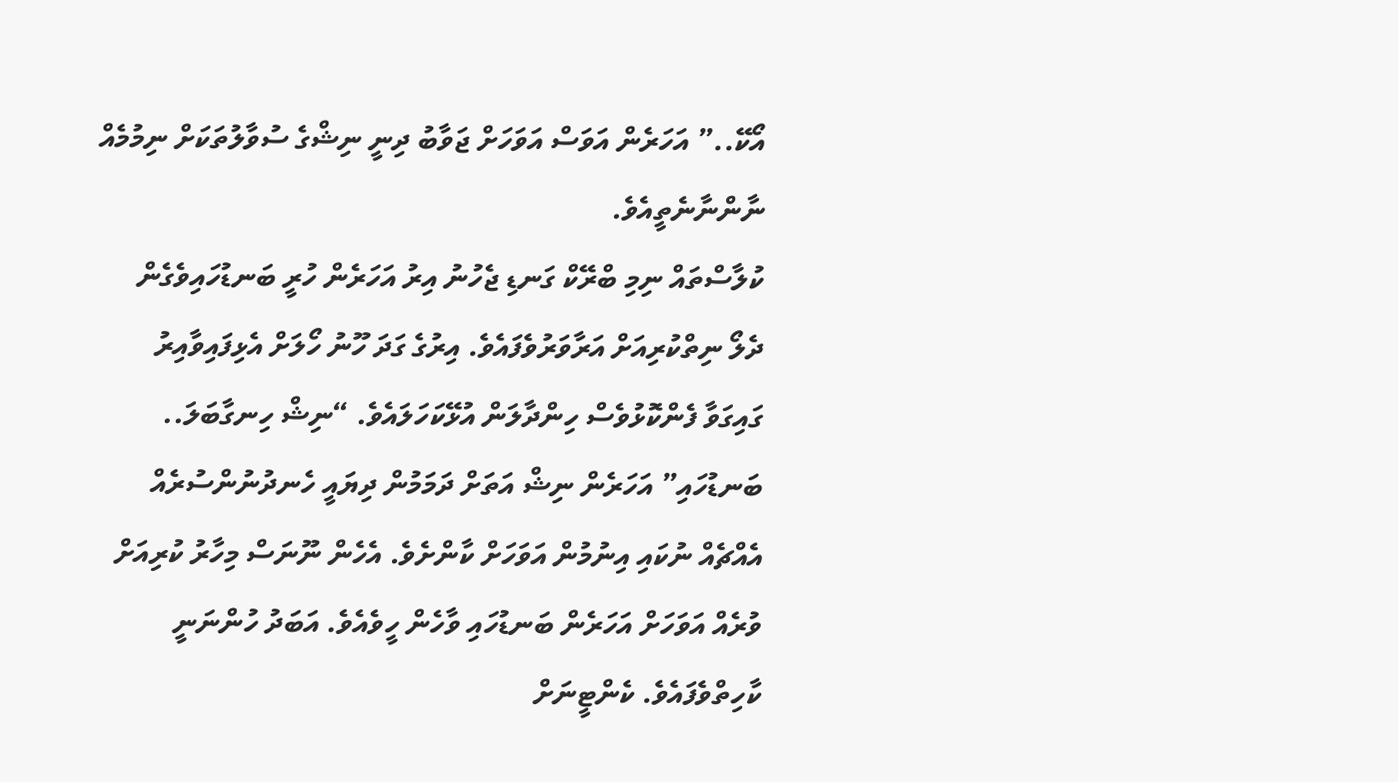އޯކޭ..” އަހަރެން އަވަސް އަވަހަށް ޖަވާބު ދިނީ ނިޝްގެ ސުވާލުތަކަށް ނިމުމެއް ނާންނާނެތީއެވެ.
ކުލާސްތައް ނިމި ބްރޭކް ގަނޑި ޖެހުނު އިރު އަހަރެން ހުރީ ބަނޑުހައިވެގެން ދެލޯ ނިތްކުރިއަށް އަރާވަރުވެފައެވެ. އިރުގެ ގަދަ ހޫނު ހޯލަށް އެޅިފައިވާއިރު ގައިގަވާ ފެންކޮޅުވެސް ހިންދާލަން އުޅޭކަހަލައެވެ. “ނިޝް ހިނގާބަލަ.. ބަނޑުހައި” އަހަރެން ނިޝް އަތަށް ދަމަމުން ދިޔައީ ހެނދުނުންސުރެއް އެއްޗެއް ނުކައި އިނުމުން އަވަހަށް ކާންށެވެ. އެހެން ނޫނަސް މިހާރު ކުރިއަށް ވުރެއް އަވަހަށް އަހަރެން ބަނޑުހައި ވާހެން ހީވެއެވެ. އަބަދު ހުންނަނީ ކާހިތްވެފައެވެ. ކެންޓީނަށް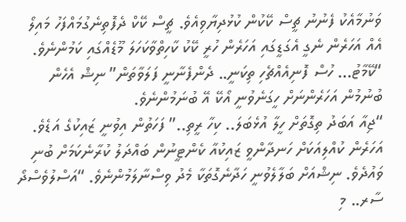ވަނުމާއެކު ފެނުނު ޗީސް ކޭކުން ކުޅުދިޔާވިއެވެ. ޗީސް ކޭކް ދެފޮތިނެގުމައްފަހު މައިލޯ އެއް އަހަރެން ނެގީ އެގަޑީގައި އަހަރެން ހުރީ ކޭކު ކާހިތްވާކަހަލަ މޫޑެއްގައި ކަމުންނެވެ. “ކޭމާޓު… ހުސް ފޮނިއެއްޗެހި ތިކަނީ.. ދެންފެނާނީ ފަލަވާތަން” ނިޝް އެހެން ބުނުމުން އަހަރެންނަށް ހީގަނެވުނީ އޯކޭ އޭ ބުނަމުންނެވެ.
“ޖިއާ އަބަދު ތިގޮތަށް ހީލާ އުޅެބަލަ.. ކިހާ ރީތި..” ފަހަތުން އިވުނީ ޒައިކުގެ އަޑެވެ. އަހަރެން ކުއްލިއަކަށް ހަނދާންވީ ޒައިކުއާ ކެންޓީނުން ބައްދަލު ކުރާނެކަމަށް ބުނި ވައުދެވެ. ނިޝްއަށް ބަލާލެވުނީ ހަދާނެގޮތަކާ މެދު ވިސްނާލަމުންނެވެ. “އަސްލުވެސްދޯ ސާރ.. މި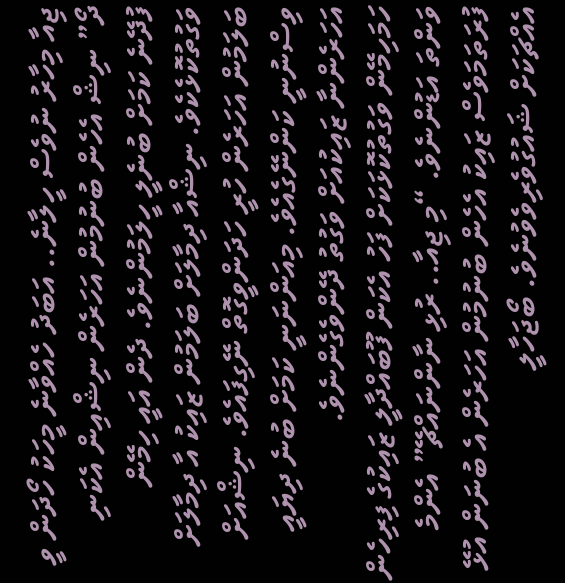ޖިއާ މިހާރު ނުވެސް ހީލާނެ.. އަބަދު ހެއްވާނެ މީހަކު ހޯދަން ވީ ދޯ” ނިޝް އެހެން ބުނުމުން އަހަރެން ނިޝްއިން އެކަނި ފުދޭނެ ކަމަށް ބުނެލީ ހީލަމުންނެވެ. ދެން އައީ ހިމޭން ވަގުތުކޮޅެކެވެ. ނިޝްއާ ދިމާލަށް ބަލަމުން ޒައިކު އާ ދިމާލަށް ބަލަމުން އަހަރެން ހުރީ ހަދަންވީގޮތް ނޭގިފައެވެ. ނިޝްއަށް ވިސްނުނީ ކަންނޭގެއެވެ. މިއަންނަނީ ކަމަށް ބުނެ ދިޔައީ އަހަރެންނާ ޒައިކުއަށް ވަގުތު ދޭންވެގެންނެވެ.
ހަމަހިމޭން ވަގުތުކޮޅަކަށް ފަހު އެކަން ފޫބައްދާލީ ޒައިކުގެ ފިރިހެން ވަންތަ އަޑުންނެވެ. “މި ޖިއާ.. ރުޅި ނާންނައްޗޭ” އެންމެ ފުރަތަމަވެސް ޒައިކު އެހެން ބުނުމުން އަހަރެން އެ ބުނަން އުޅޭ އެއްޗަކަށް ޝައުގުވެރިވެވުނެވެ. ބޯޖަހާލީ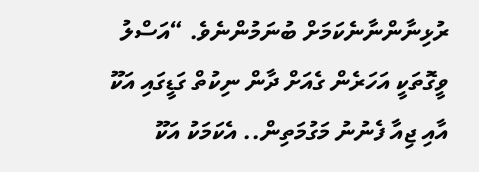ރުޅިނާންނާނެކަމަށް ބުނަމުންނެވެ. “އަސްލު ވީގޮތަކީ އަހަރެން ގެއަށް ދާން ނިކުތް ގަޑީގައި އަކޫ އާއި ޖިއާ ފެނުނު މަގުމަތިން.. އެކަމަކު އަކޫ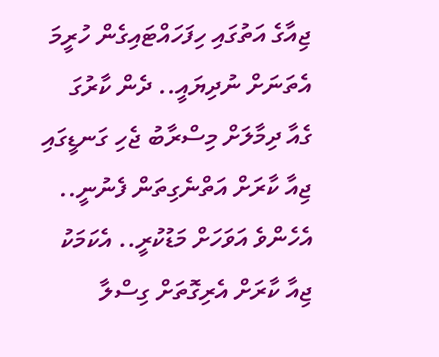ޖިއާގެ އަތުގައި ހިފަހައްޓައިގެން ހުރީމަ އެތަނަށް ނުދިޔައީ.. ދެން ކާރުގަ ގެއާ ދިމާލަށް މިސްރާބު ޖެހި ގަނޑީގައި ޖިއާ ކާރަށް އަތްނެގިތަން ފެނުނީ.. އެހެންވެ އަވަހަށް މަޑުކުރީ.. އެކަމަކު ޖިއާ ކާރަށް އެރިގޮތަށް ގިސްލާ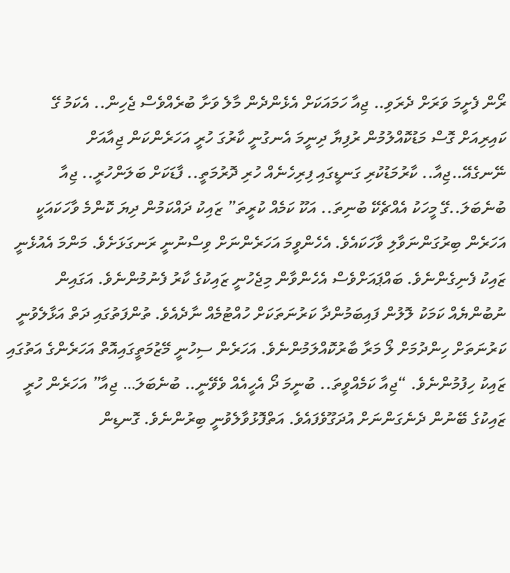ރޯން ފެށީމަ ވަރަށް ދެރަވި.. ޖިއާ ހަމައަކަށް އެޅެންދެން މާލެ ވަށާ ބުރެއްވެސް ޖެހިން.. އެކަމު ގޭ ކައިރިއަށް ގޮސް މަޑުކޮއްލުމުން ރުފިޔާ ދިނީމަ އެނގުނީ ކާރުގަ ހުރީ އަހަރެންކަން ޖިއާއަށް ނޭނގެއޭ..ޖިއާ.. ކާރުމަޑުކުރި ގަނޑީގައި ފިރިހެނެއް ހުރި ދޮރުމަތީ.. ފާޑަކަށް ބަލަންހުރީ.. ޖިއާ ބުނެބަލަ..ގޭ މީހަކު އެއްޗެކޭ ބުނިތަ.. އަކޫ ކަމެއް ކުރީތަ” ޒައިކު ދައްކަމުން ދިޔަ ކޮންމެ ވާހަކައަކީ އަހަރެން ބިރުގަންނަވާލި ވާހަކައެވެ. އެހެންވީމަ އަހަރެންނަށް ވިސްނުނީ ރަނގަޅަށެވެ. މަންމަ އެއުޅެނީ ޒައިކު ފެނިގެންނެވެ. ބައްޕައަށްވެސް އެހެންވާން މިޖެހުނީ ޒައިކުގެ ކާރު ފެނުމުންނެވެ. އަގައިން ނުބުންޔެއް ކަމަކު ލޮލުން ފައިބަމުންދާ ކަރުނަތަކަށް ހުއްޓުމެއް ނާދެއެވެ. ތުންފަތުގައި ދަތް އަޅާލެވުނީ ކަރުނަތަށް ހިންދުމަށް ލޯ މަރާ ބާރުކޮއްލަމުންނެވެ. އަހަރެން ސިހުނީ މޭޒުމަތީގައިއޮތް އަހަރެންގެ އަތުގައި ޒައިކު ހިފުމުންނެވެ. “ޖިއާ ކަމެއްވީތަ.. ބުނީމަ ދޯ އެހީއެއް ވެވޭނީ.. ބުނެބަލަ… ޖިއާ” އަހަރެން ހުރީ ޒައިކުގެ ބޭނުން ދެނެގަންނަށް އުދަގޫވެފައެވެ. އަތްފޮޅުވާލެވުނީ ބިރުންނެވެ. ގޮނޑިން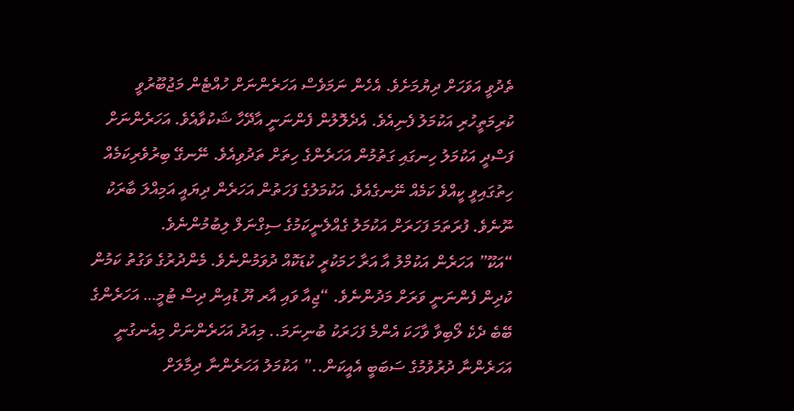ތެދުވީ އަވަހަށް ދިޔުމަށެވެ. އެހެން ނަމަވެސް އަހަރެންނަށް ހުއްޓެން މަޖުބޫރުވީ ކުރިމަތީހުރި އަކުމަލު ފެނިއެވެ. އެދެލޮލުން ފެންނަނީ އާދޭހާ ޝަކުވާއެވެ. އަހަރެންނަށް ފަސްދީ އަކުމަލު ހިނގައި ގަތުމުން އަހަރެންގެ ހިތަށް ތަދުވިއެވެ. ނޭނގޭ ބިރުވެރިކަމެއް ހިތުގައިވީ ކީއްވެ ކަމެއް ނޭނގެއެވެ. އަކުމަލުގެ ފަހަތުން އަހަރެން ދިޔައީ އަމިއްލަ ބާރަކު ނޫނެވެ. ފުރަތަމަ ފަހަރަށް އަކުމަލު ގެއްލެނީކަމުގެ ސިގްނަލް ލިބުމުންނެވެ.
“އަކޫ” އަހަރެން އަކުމްލު އާ އަރާ ހަމަކުރީ ކުޑަކޮއް ދުވަމުންނެވެ. މެންދުރުގެ ވަގުތު ކަމުން ކުދިން ފެންނަނީ ވަރަށް މަދުންނެވެ. “ޖިއާ ވައި އާރ ޔޫ ޑުއިން ދިސް ޓުމީ… އަހަރެންގެ ބޭބެ ދެކެ ލޯބިވާ ވާހަކަ އެންމެ ފަހަރަކު ބުނިނަމަ.. މިއަދު އަހަރެންނަށް މިއެނގުނީ އަހަރެންނާ ދުރުވުމުގެ ސަބަބީ އެއީކަން..” އަކުމަލު އަހަރެންނާ ދިމާލަށް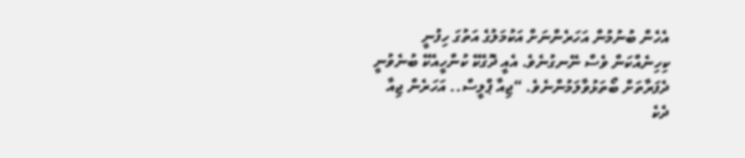އެހެން ބުނުމުން އަހަރެންނަށް އަކުމަލުގެ އަތުގަ ހިފުނީ ކިހިނެއްކަން ވެސް ނޭނގުނެވެ. އެއީ ދޮގެކޭ ކުންހީއެކޭ ބުނެވުނީ ދެފަރާތަށް ބޯތަޅުވާލަމުންނެވެ. “ޖިއާ ޕްލީސް.. އަހަރެން ޖިއާ ދެކެ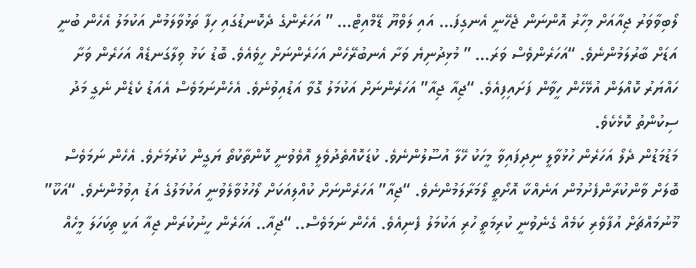ލޯބިވާވަރު ޖިއާއަށް މިހާރު އޮންނަން ޖެހޭނީ އެނގިފަ… އައި ލަވްޔޫ ޑޭމްއިޓް… ” އަހަރެންގެ ދެކޮނޑުގައި ހިފާ ތަޅުވާލަމުން އަކުމަލު އެހެން ބުނީ އަޑަށް ބާރުލަމުންނެވެ. “އަހަރެންވެސް ވަރަ… ” މުޅިދުނިޔެ ވަށާ އެނބުރޭހެން އަހަރެންނަށް ހީވެއެވެ. ބޮޑު ކަޅު ވިލާގަނޑެއް އަހަރެން ވަށާ ހައްޔަރު ކޮއްލަން އުޅޭހެން ހީވާން ފަށައިފިއެވެ. “ޖިއާ ޖިއާ” އަހަރެންނަށް އަކުމަލު ގޮވާ އަޑުއިވުނެވެ. އެހެންނަމަވެސް އެއަޑު ކެޑެން ނެގީ މަދު ސިކުންތު ކޮޅެކެވެ.
މަޑުމަޑުން ދެލޯ އަހަރެން ހުޅުވާލީ ނިދިފައިވާ މީހަކު ހޭލާ އުސޫލުންނެވެ. ކުޑަކޮއްތެދުވެލީ އޮވެވުނީ ކޮންތާކުތޯ ޔަގީން ކުރުމަށެވެ. އެހެން ނަމަވެސް ބޮލަށް ވާންކުރާންފެށުމުން އަނެއްކާ އޮށޯތީ ލޯމަރާލަމުންނެވެ. “ޖިއާ” އަހަރެންނަށް ކުއްލިއަކަށް ލޯހުޅުވާލެވުނީ އަކުމަލުގެ އަޑު އިވުމުންނެވެ. “އަކޫ” މޫނުމައްޗަށް އުފާވެރި ކަމެއް ގެނެވުނީ ކުރިމަތީ ހުރި އަކުމަލު ފެނިއެވެ. އެހެން ނަމަވެސް.. “ޖިއާ.. އަހަރެން ހީނުކުރަން ޖިއާ އަކީ ތިކަހަލަ މީހެއް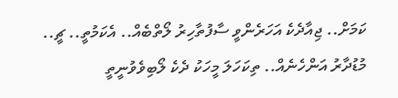ކަމަށް.. ޖިއާދެކެ އަހަރެންވީ ސާފުތާހިރު ލޯތްބެއް.. އެކަމުތީ.. ޗީ.. މުޑުދާރު އަންހެނެއް.. ތިކަހަލަ މީހަކު ދެކެ ލޯބިވެވުނީތީ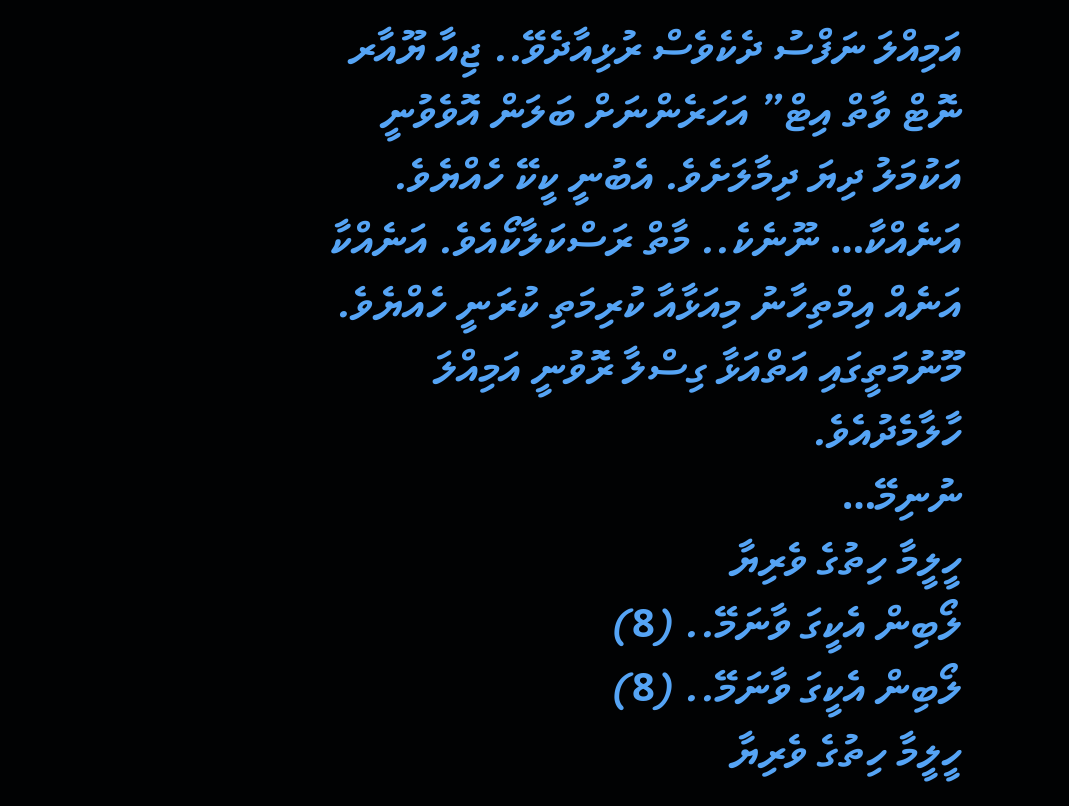އަމިއްލަ ނަފްސު ދެކެވެސް ރުޅިއާދެވޭ.. ޖިއާ ޔޫއާރ ނޮޓް ވާތް އިޓް” އަހަރެންނަށް ބަލަން އޮވެވުނީ އަކުމަލު ދިޔަ ދިމާލަށެވެ. އެބުނީ ކީކޭ ހެއްޔެވެ. އަނެއްކާ… ނޫނެކެ.. މާތް ރަސްކަލާކޯއެވެ. އަނެއްކާ އަނެއް އިމްތިހާނު މިއަޅާއާ ކުރިމަތި ކުރަނީ ހެއްޔެވެ. މޫނުމަތީގައި އަތްއަޅާ ގިސްލާ ރޮވުނީ އަމިއްލަ ހާލާމެދުއެވެ.
ނުނިމޭ…
ހީލީމާ ހިތުގެ ވެރިޔާ
ލޯބިން އެކީގަ ވާނަމޭ.. (8)
ލޯބިން އެކީގަ ވާނަމޭ.. (8)
ހީލީމާ ހިތުގެ ވެރިޔާ